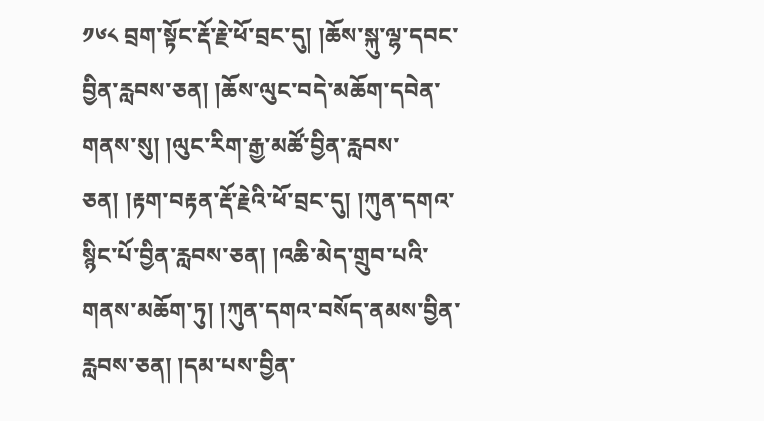༡༦༨ བྲག་སྟོང་རྡོ་རྗེ་ཕོ་བྲང་དུ། །ཆོས་སྐུ་ལྷ་དབང་བྱིན་རླབས་ཅན། །ཆོས་ལུང་བདེ་མཆོག་དབེན་གནས་སུ། །ལུང་རིག་རྒྱ་མཚོ་བྱིན་རླབས་ཅན། །རྟག་བརྟན་རྡོ་རྗེའི་ཕོ་བྲང་དུ། །ཀུན་དགའ་སྙིང་པོ་བྱིན་རླབས་ཅན། །འཆི་མེད་གྲུབ་པའི་གནས་མཆོག་ཏུ། །ཀུན་དགའ་བསོད་ནམས་བྱིན་རླབས་ཅན། །དམ་པས་བྱིན་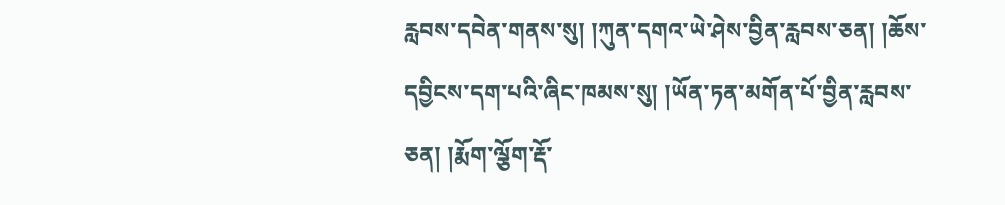རླབས་དབེན་གནས་སུ། །ཀུན་དགའ་ཡེ་ཤེས་བྱིན་རླབས་ཅན། །ཆོས་དབྱིངས་དག་པའི་ཞིང་ཁམས་སུ། །ཡོན་ཏན་མགོན་པོ་བྱིན་རླབས་ཅན། །རྨོག་ལྕོག་རྡོ་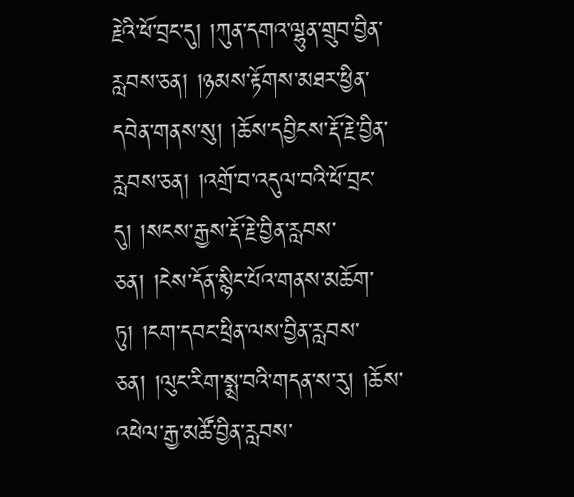རྗེའི་ཕོ་བྲང་དུ། །ཀུན་དགའ་ལྷུན་གྲུབ་བྱིན་རླབས་ཅན། །ཉམས་རྟོགས་མཐར་ཕྱིན་དབེན་གནས་སུ། །ཆོས་དབྱིངས་རྡོ་རྗེ་བྱིན་རླབས་ཅན། །འགྲོ་བ་འདུལ་བའི་ཕོ་བྲང་དུ། །སངས་རྒྱས་རྡོ་རྗེ་བྱིན་རླབས་ཅན། །ངེས་དོན་སྙིང་པོའ་གནས་མཆོག་ཏུ། །ངག་དབང་ཕྲིན་ལས་བྱིན་རླབས་ཅན། །ལུང་རིག་སྨྲ་བའི་གདན་ས་རུ། །ཆོས་འཕེལ་རྒྱ་མཚོ་བྱིན་རླབས་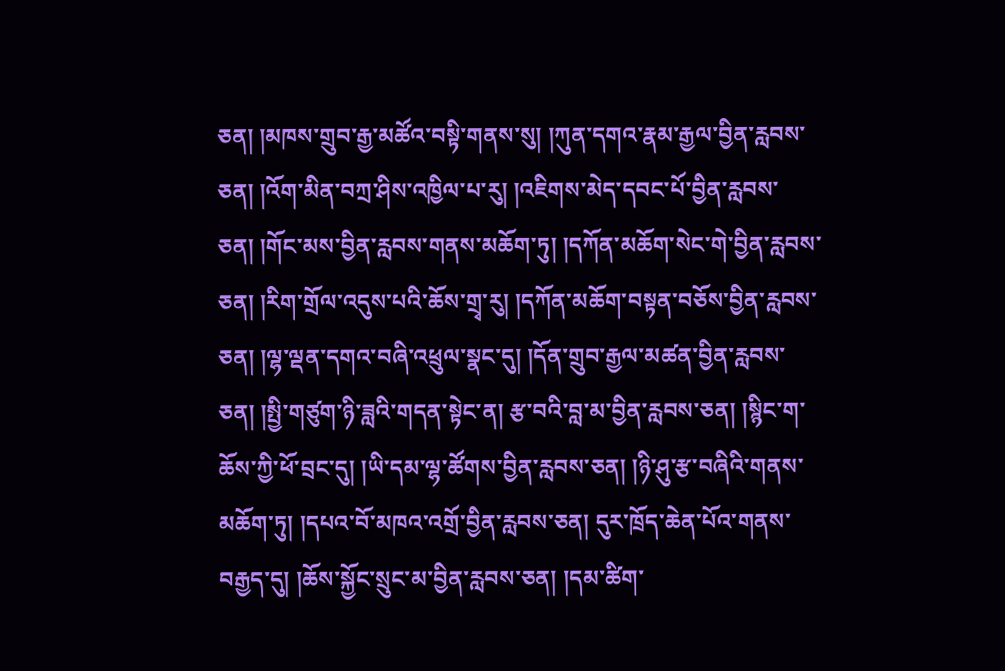ཅན། །མཁས་གྲུབ་རྒྱ་མཚོའ་བསྟི་གནས་སུ། །ཀུན་དགའ་རྣམ་རྒྱལ་བྱིན་རླབས་ཅན། །འོག་མིན་བཀྲ་ཤིས་འཁྱིལ་པ་རུ། །འཇིགས་མེད་དབང་པོ་བྱིན་རླབས་ཅན། །གོང་མས་བྱིན་རླབས་གནས་མཆོག་ཏུ། །དཀོན་མཆོག་སེང་གེ་བྱིན་རླབས་ཅན། །རིག་གྲོལ་འདུས་པའི་ཆོས་གྲྭ་རུ། །དཀོན་མཆོག་བསྟན་བཅོས་བྱིན་རླབས་ཅན། །ལྷ་ལྡན་དགའ་བཞི་འཕྲུལ་སྣང་དུ། །དོན་གྲུབ་རྒྱལ་མཚན་བྱིན་རླབས་ཅན། །སྤྱི་གཙུག་ཉི་ཟླའི་གདན་སྟེང་ན། རྩ་བའི་བླ་མ་བྱིན་རླབས་ཅན། །སྙིང་ག་ཆོས་ཀྱི་ཕོ་བྲང་དུ། །ཡི་དམ་ལྷ་ཚོགས་བྱིན་རླབས་ཅན། །ཉི་ཤུ་རྩ་བཞིའི་གནས་མཆོག་ཏུ། །དཔའ་བོ་མཁའ་འགྲོ་བྱིན་རླབས་ཅན། དུར་ཁྲོད་ཆེན་པོའ་གནས་བརྒྱད་དུ། །ཆོས་སྐྱོང་སྲུང་མ་བྱིན་རླབས་ཅན། །དམ་ཚིག་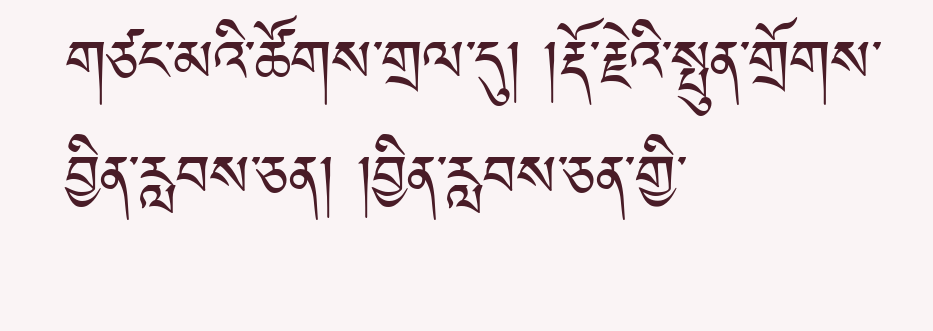གཙང་མའི་ཚོགས་གྲལ་དུ། །རྡོ་རྗེའི་སྤུན་གྲོགས་བྱིན་རླབས་ཅན། །བྱིན་རླབས་ཅན་གྱི་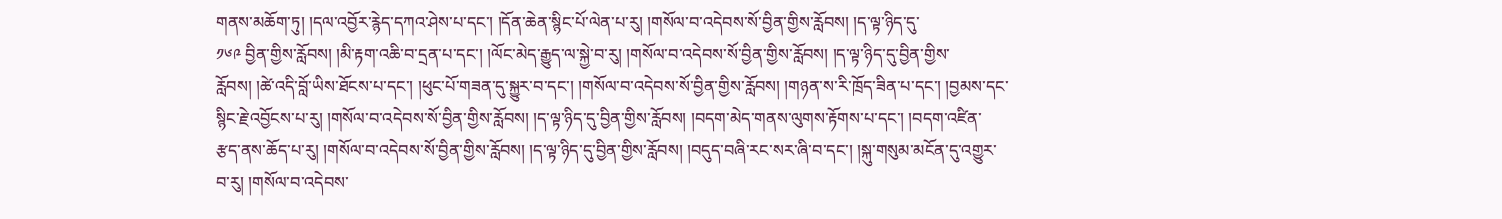གནས་མཆོག་ཏུ། །དལ་འབྱོར་རྙེད་དཀའ་ཤེས་པ་དང་། །དོན་ཆེན་སྙིང་པོ་ལེན་པ་རུ། །གསོལ་བ་འདེབས་སོ་བྱིན་གྱིས་རློབས། །ད་ལྟ་ཉིད་དུ་
༡༦༩ བྱིན་གྱིས་རློབས། །མི་རྟག་འཆི་བ་དྲན་པ་དང་། །ལོང་མེད་རྒྱུད་ལ་སྐྱེ་བ་རུ། །གསོལ་བ་འདེབས་སོ་བྱིན་གྱིས་རློབས། །ད་ལྟ་ཉིད་དུ་བྱིན་གྱིས་རློབས། །ཚེ་འདི་བློ་ཡིས་ཐོངས་པ་དང་། །ཕུང་པོ་གཟན་དུ་སྐྱུར་བ་དང་། །གསོལ་བ་འདེབས་སོ་བྱིན་གྱིས་རློབས། །གཉན་ས་རི་ཁྲོད་ཟིན་པ་དང་། །བྱམས་དང་སྙིང་རྗེ་འབྱོངས་པ་རུ། །གསོལ་བ་འདེབས་སོ་བྱིན་གྱིས་རློབས། །ད་ལྟ་ཉིད་དུ་བྱིན་གྱིས་རློབས། །བདག་མེད་གནས་ལུགས་རྟོགས་པ་དང་། །བདག་འཛིན་རྩད་ནས་ཆོད་པ་རུ། །གསོལ་བ་འདེབས་སོ་བྱིན་གྱིས་རློབས། །ད་ལྟ་ཉིད་དུ་བྱིན་གྱིས་རློབས། །བདུད་བཞི་རང་སར་ཞི་བ་དང་། །སྐུ་གསུམ་མངོན་དུ་འགྱུར་བ་རུ། །གསོལ་བ་འདེབས་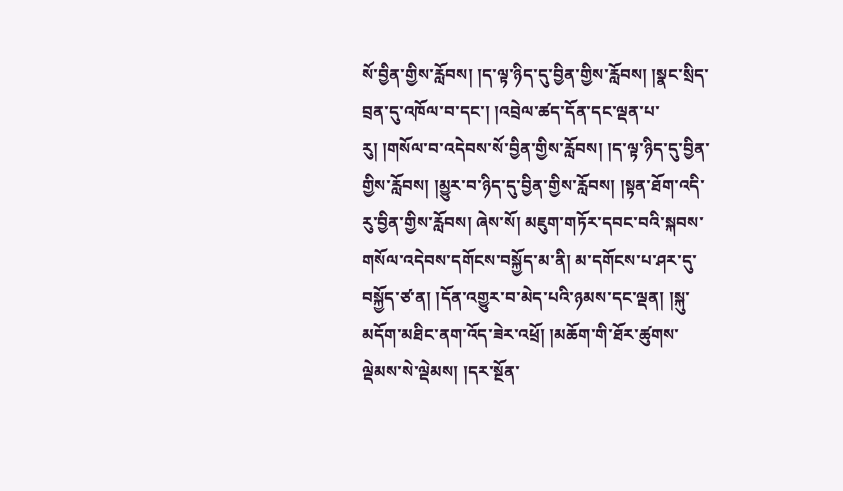སོ་བྱིན་གྱིས་རློབས། །ད་ལྟ་ཉིད་དུ་བྱིན་གྱིས་རློབས། །སྣང་སྲིད་བྲན་དུ་འཁོལ་བ་དང་། །འབྲེལ་ཚད་དོན་དང་ལྡན་པ་རུ། །གསོལ་བ་འདེབས་སོ་བྱིན་གྱིས་རློབས། །ད་ལྟ་ཉིད་དུ་བྱིན་གྱིས་རློབས། །མྱུར་བ་ཉིད་དུ་བྱིན་གྱིས་རློབས། །སྟན་ཐོག་འདི་རུ་བྱིན་གྱིས་རློབས། ཞེས་སོ། མཇུག་གཏོར་དབང་བའི་སྐབས་གསོལ་འདེབས་དགོངས་བསྐྱོད་མ་ནི། མ་དགོངས་པ་ཤར་དུ་བསྐྱོད་ཙ་ན། །དོན་འགྱུར་བ་མེད་པའི་ཉམས་དང་ལྡན། །སྐུ་མདོག་མཐིང་ནག་འོད་ཟེར་འཕྲོ། །མཆོག་གི་ཐོར་ཚུགས་ལྡེམས་སེ་ལྡེམས། །དར་སྔོན་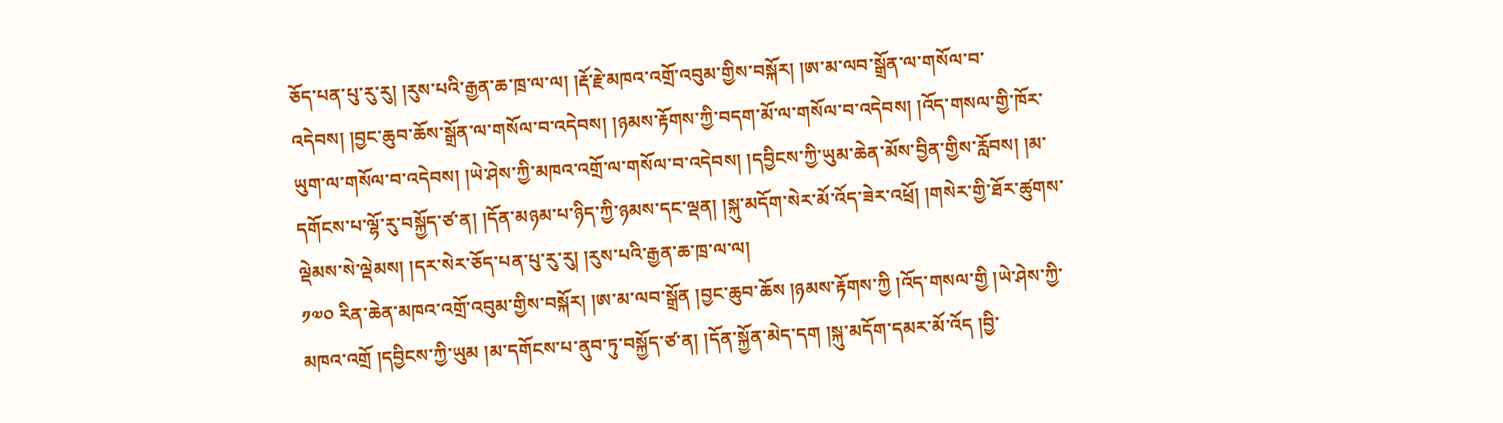ཅོད་པན་པུ་རུ་རུ། །རུས་པའི་རྒྱན་ཆ་ཁྲ་ལ་ལ། །རྡོ་རྗེ་མཁའ་འགྲོ་འབུམ་གྱིས་བསྐོར། །ཨ་མ་ལབ་སྒྲོན་ལ་གསོལ་བ་འདེབས། །བྱང་ཆུབ་ཆོས་སྒྲོན་ལ་གསོལ་བ་འདེབས། །ཉམས་རྟོགས་ཀྱི་བདག་མོ་ལ་གསོལ་བ་འདེབས། །འོད་གསལ་གྱི་ཁོར་ཡུག་ལ་གསོལ་བ་འདེབས། །ཡེ་ཤེས་ཀྱི་མཁའ་འགྲོ་ལ་གསོལ་བ་འདེབས། །དབྱིངས་ཀྱི་ཡུམ་ཆེན་མོས་བྱིན་གྱིས་རློབས། །མ་དགོངས་པ་ལྷོ་རུ་བསྐྱོད་ཙ་ན། །དོན་མཉམ་པ་ཉིད་ཀྱི་ཉམས་དང་ལྡན། །སྐུ་མདོག་སེར་མོ་འོད་ཟེར་འཕྲོ། །གསེར་གྱི་ཐོར་ཚུགས་ལྡེམས་སེ་ལྡེམས། །དར་སེར་ཅོད་པན་པུ་རུ་རུ། །རུས་པའི་རྒྱན་ཆ་ཁྲ་ལ་ལ།
༡༧༠ རིན་ཆེན་མཁའ་འགྲོ་འབུམ་གྱིས་བསྐོར། །ཨ་མ་ལབ་སྒྲོན །བྱང་ཆུབ་ཆོས །ཉམས་རྟོགས་ཀྱི །འོད་གསལ་གྱི །ཡེ་ཤེས་ཀྱི་མཁའ་འགྲོ །དབྱིངས་ཀྱི་ཡུམ །མ་དགོངས་པ་ནུབ་ཏུ་བསྐྱོད་ཙ་ན། །དོན་སྐྱོན་མེད་དག །སྐུ་མདོག་དམར་མོ་འོད །བྱི་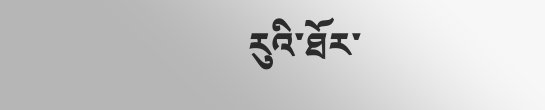རུའི་ཐོར་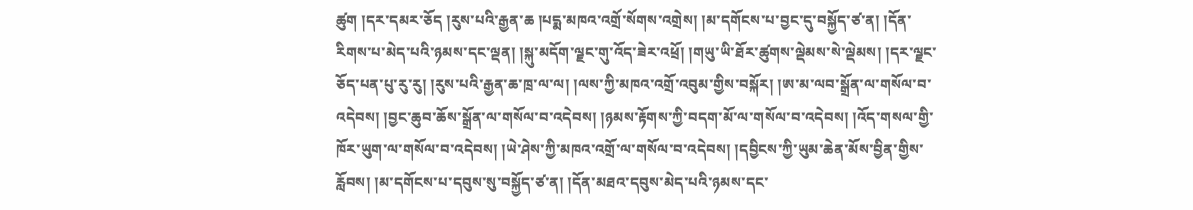ཚུག །དར་དམར་ཅོད །རུས་པའི་རྒྱན་ཆ །པདྨ་མཁའ་འགྲོ་སོགས་འགྲེས། །མ་དགོངས་པ་བྱང་དུ་བསྐྱོད་ཙ་ན། །དོན་རིགས་པ་མེད་པའི་ཉམས་དང་ལྡན། །སྐུ་མདོག་ལྗང་གུ་འོད་ཟེར་འཕྲོ། །གཡུ་ཡི་ཐོར་ཚུགས་ལྡེམས་སེ་ལྡེམས། །དར་ལྗང་ཅོད་པན་པུ་རུ་རུ། །རུས་པའི་རྒྱན་ཆ་ཁྲ་ལ་ལ། །ལས་ཀྱི་མཁའ་འགྲོ་འབུམ་གྱིས་བསྐོར། །ཨ་མ་ལབ་སྒྲོན་ལ་གསོལ་བ་འདེབས། །བྱང་ཆུབ་ཆོས་སྒྲོན་ལ་གསོལ་བ་འདེབས། །ཉམས་རྟོགས་ཀྱི་བདག་མོ་ལ་གསོལ་བ་འདེབས། །འོད་གསལ་གྱི་ཁོར་ཡུག་ལ་གསོལ་བ་འདེབས། །ཡེ་ཤེས་ཀྱི་མཁའ་འགྲོ་ལ་གསོལ་བ་འདེབས། །དབྱིངས་ཀྱི་ཡུམ་ཆེན་མོས་བྱིན་གྱིས་རློབས། །མ་དགོངས་པ་དབུས་སུ་བསྐྱོད་ཙ་ན། །དོན་མཐའ་དབུས་མེད་པའི་ཉམས་དང་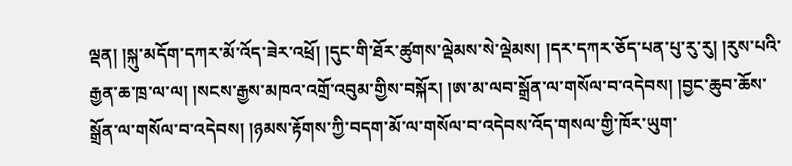ལྡན། །སྐུ་མདོག་དཀར་མོ་འོད་ཟེར་འཕྲོ། །དུང་གི་ཐོར་ཚུགས་ལྡེམས་སེ་ལྡེམས། །དར་དཀར་ཅོད་པན་པུ་རུ་རུ། །རུས་པའི་རྒྱན་ཆ་ཁྲ་ལ་ལ། །སངས་རྒྱས་མཁའ་འགྲོ་འབུམ་གྱིས་བསྐོར། །ཨ་མ་ལབ་སྒྲོན་ལ་གསོལ་བ་འདེབས། །བྱང་ཆུབ་ཆོས་སྒྲོན་ལ་གསོལ་བ་འདེབས། །ཉམས་རྟོགས་ཀྱི་བདག་མོ་ལ་གསོལ་བ་འདེབས་འོད་གསལ་གྱི་ཁོར་ཡུག་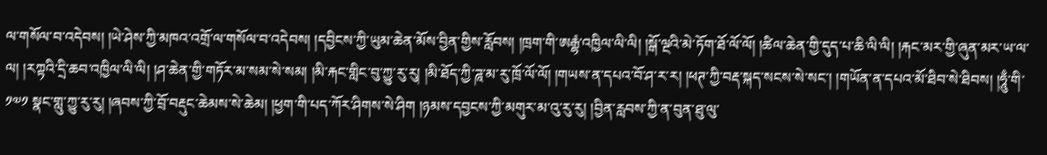ལ་གསོལ་བ་འདེབས། །ཡེ་ཤེས་ཀྱི་མཁའ་འགྲོ་ལ་གསོལ་བ་འདེབས། །དབྱིངས་ཀྱི་ཡུམ་ཆེན་མོས་བྱིན་གྱིས་རློབས། །ཁྲག་གི་ཨརྒྷཾ་འཁྱིལ་ལི་ལི། །སྒོ་ལྔའི་མེ་ཏོག་ཐོ་ལོ་ལོ། །ཚིལ་ཆེན་གྱི་དུད་པ་ཆི་ལི་ལི། །རྐང་མར་གྱི་ཞུན་མར་ཡ་ལ་ལ། །རཀྟའི་དྲི་ཆབ་འཁྱིལ་ལི་ལི། །ཤ་ཆེན་གྱི་གཏོར་མ་སམ་སེ་སམ། །མི་རྐང་གླིང་བུ་ཀྱུ་རུ་རུ། །མི་ཐོད་ཀྱི་ཌཱ་མ་རུ་ཁྲོ་ལོ་ལོ། །གཡས་ན་དཔའ་བོ་ཤ་ར་ར། །ཕཊ་ཀྱི་བརྡ་སྐད་སངས་སེ་སང་། །གཡོན་ན་དཔའ་མོ་ཐིབ་སེ་ཐིབས། །ཧཱུྃ་གི་
༡༧༡ སྣང་གླུ་ཀྱུ་རུ་རུ། །ཞབས་ཀྱི་བྲོ་བརྡུང་ཆེམས་སེ་ཆེམ། །ཕྱག་གི་པད་ཀོར་ཤིགས་སེ་ཤིག །ཉམས་དབྱངས་ཀྱི་མགུར་མ་འུ་རུ་རུ། །བྱིན་རླབས་ཀྱི་ན་བུན་ཐུ་ལུ་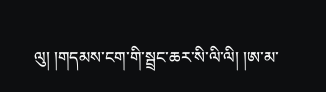ལུ། །གདམས་ངག་གི་སྦྲང་ཆར་སི་ལི་ལི། །ཨ་མ་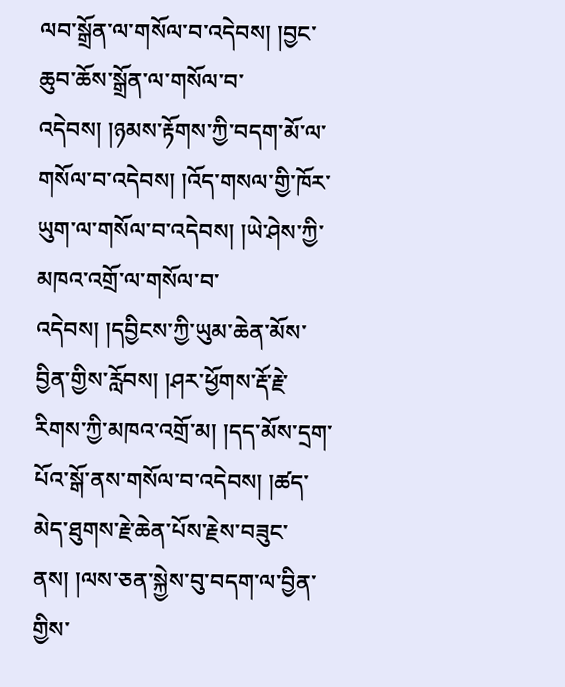ལབ་སྒྲོན་ལ་གསོལ་བ་འདེབས། །བྱང་ཆུབ་ཆོས་སྒྲོན་ལ་གསོལ་བ་འདེབས། །ཉམས་རྟོགས་ཀྱི་བདག་མོ་ལ་གསོལ་བ་འདེབས། །འོད་གསལ་གྱི་ཁོར་ཡུག་ལ་གསོལ་བ་འདེབས། །ཡེ་ཤེས་ཀྱི་མཁའ་འགྲོ་ལ་གསོལ་བ་འདེབས། །དབྱིངས་ཀྱི་ཡུམ་ཆེན་མོས་བྱིན་གྱིས་རློབས། །ཤར་ཕྱོགས་རྡོ་རྗེ་རིགས་ཀྱི་མཁའ་འགྲོ་མ། །དད་མོས་དྲག་པོའ་སྒོ་ནས་གསོལ་བ་འདེབས། །ཚད་མེད་ཐུགས་རྗེ་ཆེན་པོས་རྗེས་བཟུང་ནས། །ལས་ཅན་སྐྱེས་བུ་བདག་ལ་བྱིན་གྱིས་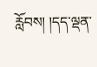རློབས། །དད་ལྡན་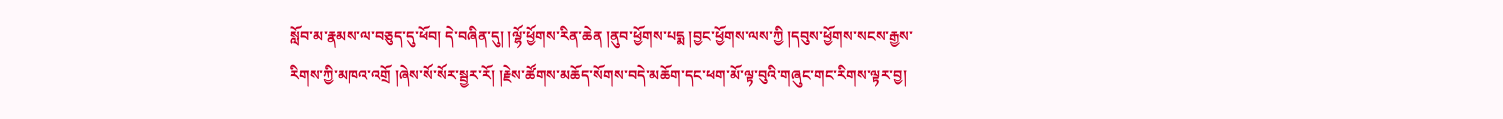སློབ་མ་རྣམས་ལ་བཅུད་དུ་ཕོབ། དེ་བཞིན་དུ། །ལྷོ་ཕྱོགས་རིན་ཆེན །ནུབ་ཕྱོགས་པདྨ །བྱང་ཕྱོགས་ལས་ཀྱི །དབུས་ཕྱོགས་སངས་རྒྱས་རིགས་ཀྱི་མཁའ་འགྲོ །ཞེས་སོ་སོར་སྦྱར་རོ། །རྗེས་ཚོགས་མཆོད་སོགས་བདེ་མཆོག་དང་ཕག་མོ་ལྟ་བུའི་གཞུང་གང་རིགས་ལྟར་བྱ།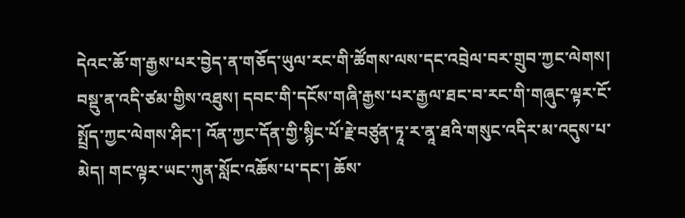དེའང་ཆོ་ག་རྒྱས་པར་བྱེད་ན་གཅོད་ཡུལ་རང་གི་ཚོགས་ལས་དང་འབྲེལ་བར་གྲུབ་ཀྱང་ལེགས། བསྡུ་ན་འདི་ཙམ་གྱིས་འཐུས། དབང་གི་དངོས་གཞི་རྒྱས་པར་རྒྱལ་ཐང་བ་རང་གི་གཞུང་ལྟར་ངོ་སྤྲོད་ཀྱང་ལེགས་ཤིང་། འོན་ཀྱང་དོན་གྱི་སྙིང་པོ་རྗེ་བཙུན་ཏཱ་ར་ནཱ་ཐའི་གསུང་འདིར་མ་འདུས་པ་མེད། གང་ལྟར་ཡང་ཀུན་སློང་འཆོས་པ་དང་། ཆོས་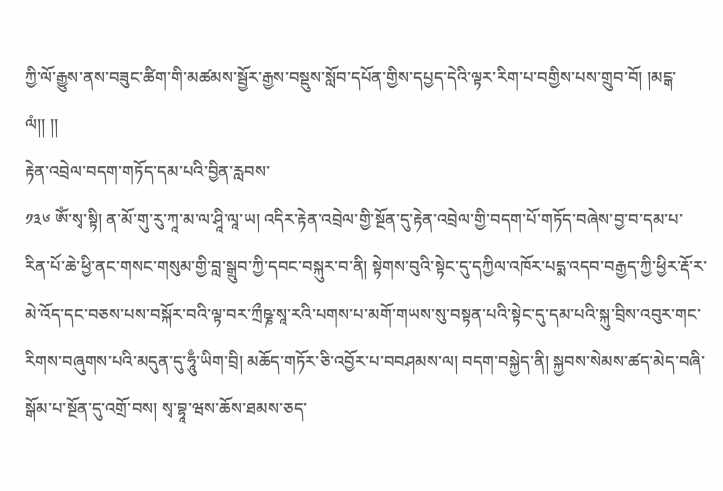ཀྱི་ལོ་རྒྱུས་ནས་བཟུང་ཚིག་གི་མཚམས་སྦྱོར་རྒྱས་བསྡུས་སློབ་དཔོན་གྱིས་དཔྱད་དེའི་ལྟར་རིག་པ་བགྱིས་པས་གྲུབ་བོ། །མངྒ་ལཾ།། །།
རྟེན་འབྲེལ་བདག་གཏོད་དམ་པའི་བྱིན་རླབས་
༡༣༦ ༀ་སྭ་སྟི། ན་མོ་གུ་རུ་ཀཱ་མ་ལ་ཤཱི་ལཱ་ཡ། འདིར་རྟེན་འབྲེལ་གྱི་སྔོན་དུ་རྟེན་འབྲེལ་གྱི་བདག་པོ་གཏོད་བཞེས་བྱ་བ་དམ་པ་རིན་པོ་ཆེ་ཕྱི་ནང་གསང་གསུམ་གྱི་བླ་སྒྲུབ་ཀྱི་དབང་བསྐུར་བ་ནི། སྟེགས་བུའི་སྟེང་དུ་དཀྱིལ་འཁོར་པདྨ་འདབ་བརྒྱད་ཀྱི་ཕྱིར་རྡོ་ར་མེ་འོད་དང་བཅས་པས་བསྐོར་བའི་ལྟ་བར་ཀྲྀཥྞ་སཱ་རའི་པགས་པ་མགོ་གཡས་སུ་བསྟན་པའི་སྟེང་དུ་དམ་པའི་སྐུ་བྲིས་འབུར་གང་རིགས་བཞུགས་པའི་མདུན་དུ་ཧཱུྃ་ཡིག་བྲི། མཆོད་གཏོར་ཅི་འབྱོར་པ་བབཤམས་ལ། བདག་བསྐྱེད་ནི། སྐྱབས་སེམས་ཚད་མེད་བཞི་སྒོམ་པ་སྔོན་དུ་འགྲོ་བས། སྭ་བྷཱ་ཝས་ཆོས་ཐམས་ཅད་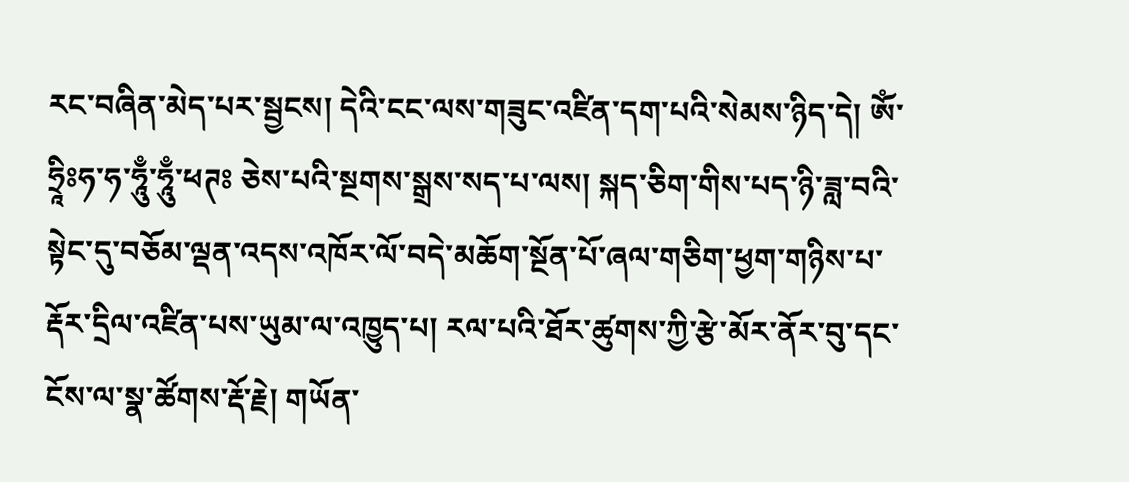རང་བཞིན་མེད་པར་སྦྱངས། དེའི་ངང་ལས་གཟུང་འཛིན་དག་པའི་སེམས་ཉིད་དེ། ༀ་ཧྲཱིཿཧ་ཧ་ཧཱུྃ་ཧཱུྃ་ཕཊཿ ཅེས་པའི་སྔགས་སྒྲས་སད་པ་ལས། སྐད་ཅིག་གིས་པད་ཉི་ཟླ་བའི་སྟེང་དུ་བཅོམ་ལྡན་འདས་འཁོར་ལོ་བདེ་མཆོག་སྔོན་པོ་ཞལ་གཅིག་ཕྱག་གཉིས་པ་རྡོར་དྲིལ་འཛིན་པས་ཡུམ་ལ་འཁྱུད་པ། རལ་པའི་ཐོར་ཚུགས་ཀྱི་རྩེ་མོར་ནོར་བུ་དང་ངོས་ལ་སྣ་ཚོགས་རྡོ་རྗེ། གཡོན་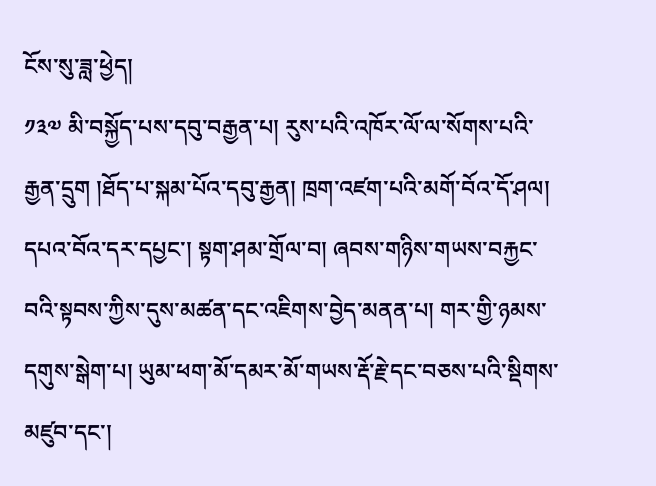ངོས་སུ་ཟླ་ཕྱེད།
༡༣༧ མི་བསྐྱོད་པས་དབུ་བརྒྱན་པ། རུས་པའི་འཁོར་ལོ་ལ་སོགས་པའི་རྒྱན་དྲུག །ཐོད་པ་སྐམ་པོའ་དབུ་རྒྱན། ཁྲག་འཛག་པའི་མགོ་བོའ་དོ་ཤལ། དཔའ་བོའ་དར་དཔྱང་། སྟག་ཤམ་གྲོལ་བ། ཞབས་གཉིས་གཡས་བརྐྱང་བའི་སྟབས་ཀྱིས་དུས་མཚན་དང་འཇིགས་བྱེད་མནན་པ། གར་གྱི་ཉམས་དགུས་སྒེག་པ། ཡུམ་ཕག་མོ་དམར་མོ་གཡས་རྡོ་རྗེ་དང་བཅས་པའི་སྡིགས་མཛུབ་དང་།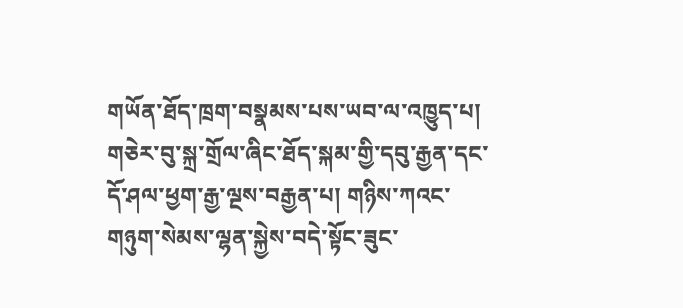གཡོན་ཐོད་ཁྲག་བསྣམས་པས་ཡབ་ལ་འཁྱུད་པ། གཅེར་བུ་སྐྲ་གྲོལ་ཞིང་ཐོད་སྐམ་གྱི་དབུ་རྒྱན་དང་དོ་ཤལ་ཕྱག་རྒྱ་ལྔས་བརྒྱན་པ། གཉིས་ཀའང་གཉུག་སེམས་ལྷན་སྐྱེས་བདེ་སྟོང་ཟུང་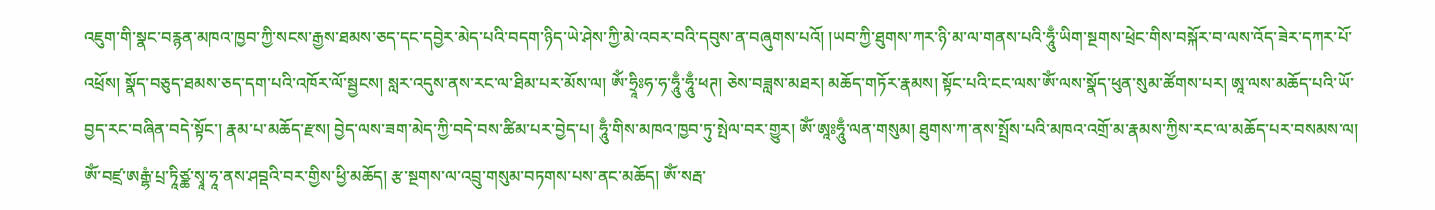འཇུག་གི་སྣང་བརྙན་མཁའ་ཁྱབ་ཀྱི་སངས་རྒྱས་ཐམས་ཅད་དང་དབྱེར་མེད་པའི་བདག་ཉིད་ཡེ་ཤེས་ཀྱི་མེ་འབར་བའི་དབུས་ན་བཞུགས་པའོ། །ཡབ་ཀྱི་ཐུགས་ཀར་ཉི་མ་ལ་གནས་པའི་ཧཱུྃ་ཡིག་སྔགས་ཕྲེང་གིས་བསྐོར་བ་ལས་འོད་ཟེར་དཀར་པོ་འཕྲོས། སྣོད་བཅུད་ཐམས་ཅད་དག་པའི་འཁོར་ལོ་སྦྱངས། སླར་འདུས་ནས་རང་ལ་ཐིམ་པར་མོས་ལ། ༀ་ཧྲཱིཿཧ་ཧ་ཧཱུྃ་ཧཱུྃ་ཕཊ། ཅེས་བཟླས་མཐར། མཆོད་གཏོར་རྣམས། སྟོང་པའི་ངང་ལས་ༀ་ལས་སྣོད་ཕུན་སུམ་ཚོགས་པར། ཨཱ་ལས་མཆོད་པའི་ཡོ་བྱད་རང་བཞིན་བདེ་སྟོང་། རྣམ་པ་མཆོད་རྫས། བྱེད་ལས་ཟག་མེད་ཀྱི་བདེ་བས་ཚིམ་པར་བྱེད་པ། ཧཱུྃ་གིས་མཁའ་ཁྱབ་ཏུ་སྤེལ་བར་གྱུར། ༀ་ཨཱཿཧཱུྃ་ལན་གསུམ། ཐུགས་ཀ་ནས་སྤྲོས་པའི་མཁའ་འགྲོ་མ་རྣམས་ཀྱིས་རང་ལ་མཆོད་པར་བསམས་ལ། ༀ་བཛྲ་ཨརྒྷཾ་པྲ་ཏཱིཙྪ་སྭཱ་ཧཱ་ནས་ཤབྡའི་བར་གྱིས་ཕྱི་མཆོད། རྩ་སྔགས་ལ་འབྲུ་གསུམ་བཏགས་པས་ནང་མཆོད། ༀ་སརྦ་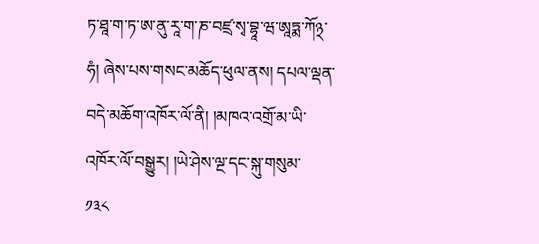ཏ་ཐཱ་ག་ཏ་ཨ་ནུ་རཱ་ག་ཎ་བཛྲ་སྭ་བྷཱ་ཝ་ཨཱཏྨ་ཀོ྅་ཧཾ། ཞེས་པས་གསང་མཆོད་ཕུལ་ནས། དཔལ་ལྡན་བདེ་མཆོག་འཁོར་ལོ་ནི། །མཁའ་འགྲོ་མ་ཡི་འཁོར་ལོ་བསྒྱུར། །ཡེ་ཤེས་ལྔ་དང་སྐུ་གསུམ་
༡༣༨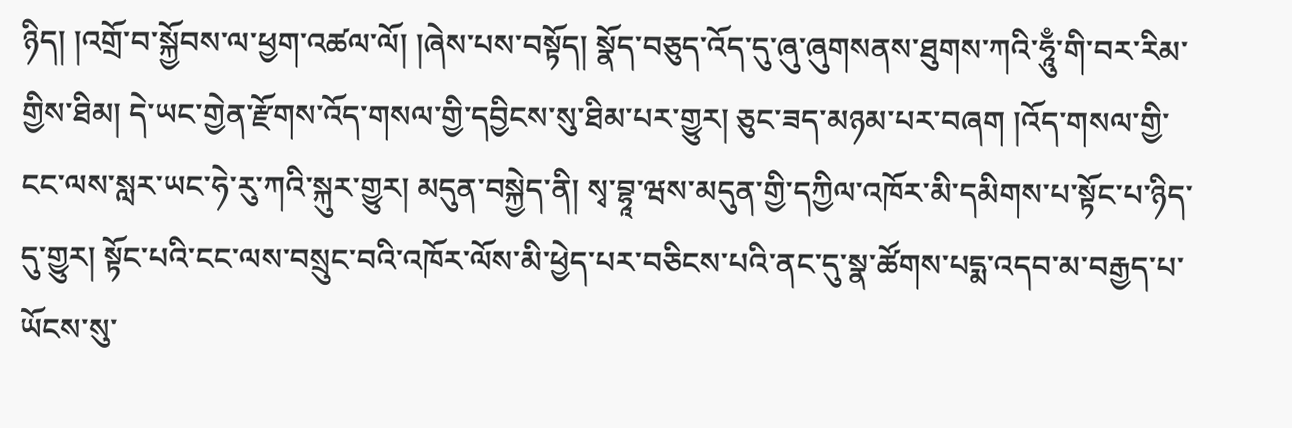ཉིད། །འགྲོ་བ་སྐྱོབས་ལ་ཕྱག་འཚལ་ལོ། །ཞེས་པས་བསྟོད། སྣོད་བཅུད་འོད་དུ་ཞུ་ཞུགསནས་ཐུགས་ཀའི་ཧཱུྃ་གི་བར་རིམ་གྱིས་ཐིམ། དེ་ཡང་གྱེན་རྫོགས་འོད་གསལ་གྱི་དབྱིངས་སུ་ཐིམ་པར་གྱུར། ཅུང་ཟད་མཉམ་པར་བཞག །འོད་གསལ་གྱི་ངང་ལས་སླར་ཡང་ཧེ་རུ་ཀའི་སྐུར་གྱུར། མདུན་བསྐྱེད་ནི། སྭ་བྷཱ་ཝས་མདུན་གྱི་དཀྱིལ་འཁོར་མི་དམིགས་པ་སྟོང་པ་ཉིད་དུ་གྱུར། སྟོང་པའི་ངང་ལས་བསྲུང་བའི་འཁོར་ལོས་མི་ཕྱེད་པར་བཅིངས་པའི་ནང་དུ་སྣ་ཚོགས་པདྨ་འདབ་མ་བརྒྱད་པ་ཡོངས་སུ་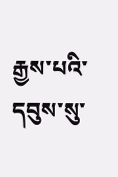རྒྱས་པའི་དབུས་སུ་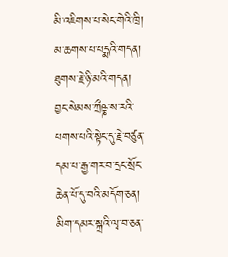མི་འཇིགས་པ་སེང་གེའི་ཁྲི། མ་ཆགས་པ་པདྨའི་གདན། ཐུགས་རྗེ་ཉི་མའི་གདན། བྱང་སེམས་ཀྲྀཥྞ་ས་རའི་པགས་པའི་སྟེང་དུ་རྗེ་བཙུན་དམ་པ་རྒྱ་གར་བ་དྲང་སྲོང་ཆེན་པོ་དུ་བའི་མདོག་ཅན། མིག་དམར་སྐྲའི་ལྭ་བ་ཅན་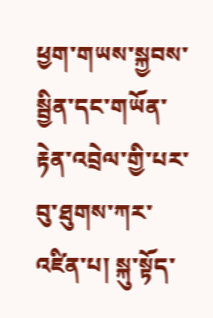ཕྱག་གཡས་སྐྱབས་སྦྱིན་དང་གཡོན་རྟེན་འབྲེལ་གྱི་པར་བུ་ཐུགས་ཀར་འཛིན་པ། སྐུ་སྟོད་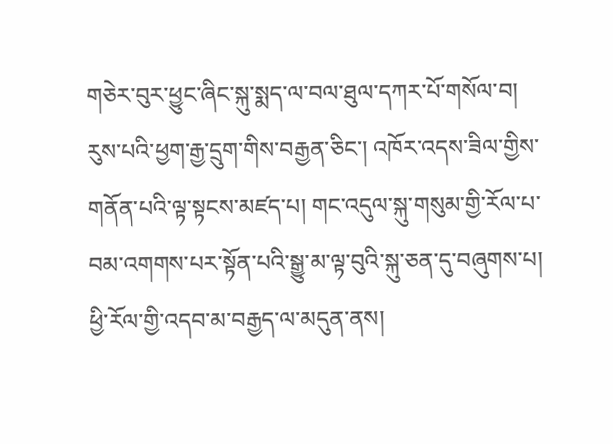གཅེར་བུར་ཕྱུང་ཞིང་སྐུ་སྨད་ལ་བལ་ཐུལ་དཀར་པོ་གསོལ་བ། རུས་པའི་ཕྱག་རྒྱ་དྲུག་གིས་བརྒྱན་ཅིང་། འཁོར་འདས་ཟིལ་གྱིས་གནོན་པའི་ལྟ་སྟངས་མཛད་པ། གང་འདུལ་སྐུ་གསུམ་གྱི་རོལ་པ་བམ་འགགས་པར་སྟོན་པའི་སྒྱུ་མ་ལྟ་བུའི་སྐུ་ཅན་དུ་བཞུགས་པ། ཕྱི་རོལ་གྱི་འདབ་མ་བརྒྱད་ལ་མདུན་ནས།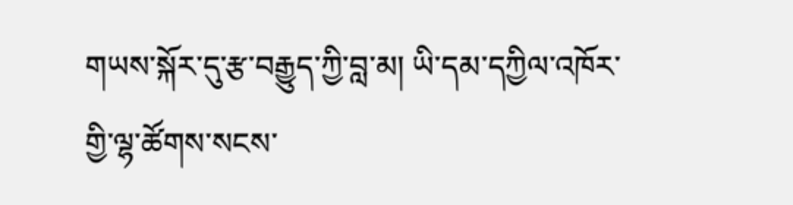གཡས་སྐོར་དུ་རྩ་བརྒྱུད་ཀྱི་བླ་མ། ཡི་དམ་དཀྱིལ་འཁོར་གྱི་ལྷ་ཚོགས་སངས་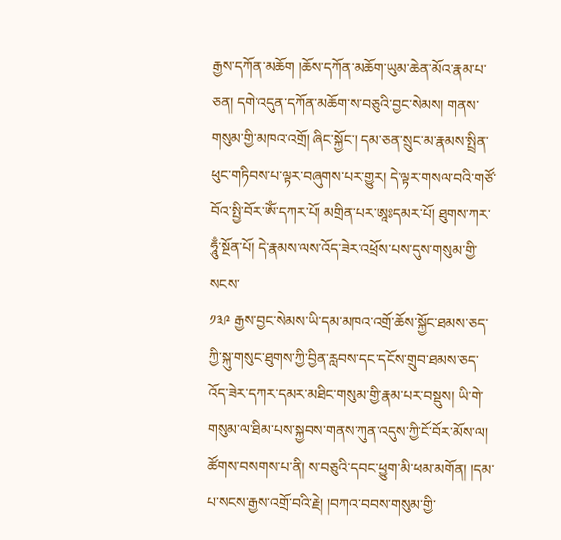རྒྱས་དཀོན་མཆོག །ཆོས་དཀོན་མཆོག་ཡུམ་ཆེན་མོའ་རྣམ་པ་ཅན། དགེ་འདུན་དཀོན་མཆོག་ས་བཅུའི་བྱང་སེམས། གནས་གསུམ་གྱི་མཁའ་འགྲོ། ཞིང་སྐྱོང་། དམ་ཅན་སྲུང་མ་རྣམས་སྤྲིན་ཕུང་གཏིབས་པ་ལྟར་བཞུགས་པར་གྱུར། དེ་ལྟར་གསལ་བའི་གཙོ་བོའ་སྤྱི་བོར་ༀ་དཀར་པོ། མགྲིན་པར་ཨཱཿདམར་པོ། ཐུགས་ཀར་ཧཱུྃ་སྔོན་པོ། དེ་རྣམས་ལས་འོད་ཟེར་འཕྲོས་པས་དུས་གསུམ་གྱི་སངས་
༡༣༩ རྒྱས་བྱང་སེམས་ཡི་དམ་མཁའ་འགྲོ་ཆོས་སྐྱོང་ཐམས་ཅད་ཀྱི་སྐུ་གསུང་ཐུགས་ཀྱི་བྱིན་རླབས་དང་དངོས་གྲུབ་ཐམས་ཅད་འོད་ཟེར་དཀར་དམར་མཐིང་གསུམ་གྱི་རྣམ་པར་བསྡུས། ཡི་གེ་གསུམ་ལ་ཐིམ་པས་སྐྱབས་གནས་ཀུན་འདུས་ཀྱི་ངོ་བོར་མོས་ལ། ཚོགས་བསགས་པ་ནི། ས་བཅུའི་དབང་ཕྱུག་མི་ཕམ་མགོན། །དམ་པ་སངས་རྒྱས་འགྲོ་བའི་རྗེ། །བཀའ་བབས་གསུམ་གྱི་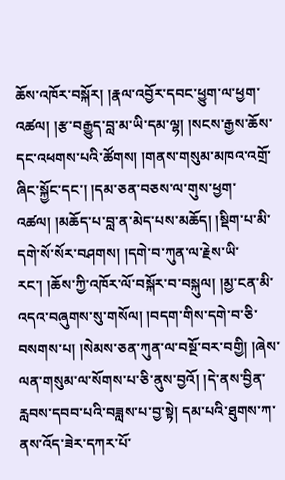ཆོས་འཁོར་བསྐོར། །རྣལ་འབྱོར་དབང་ཕྱུག་ལ་ཕྱག་འཚལ། །རྩ་བརྒྱུད་བླ་མ་ཡི་དམ་ལྷ། །སངས་རྒྱས་ཆོས་དང་འཕགས་པའི་ཚོགས། །གནས་གསུམ་མཁའ་འགྲོ་ཞིང་སྐྱོང་དང་། །དམ་ཅན་བཅས་ལ་གུས་ཕྱག་འཚལ། །མཆོད་པ་བླ་ན་མེད་པས་མཆོད། །སྡིག་པ་མི་དགེ་སོ་སོར་བཤགས། །དགེ་བ་ཀུན་ལ་རྗེས་ཡི་རང་། །ཆོས་ཀྱི་འཁོར་ལོ་བསྐོར་བ་བསྐུལ། །མྱ་ངན་མི་འདའ་བཞུགས་སུ་གསོལ། །བདག་གིས་དགེ་བ་ཅི་བསགས་པ། །སེམས་ཅན་ཀུན་ལ་བསྔོ་བར་བགྱི། །ཞེས་ལན་གསུམ་ལ་སོགས་པ་ཅི་ནུས་བྱའོ། །དེ་ནས་བྱིན་རླབས་དབབ་པའི་བཟླས་པ་བྱ་སྟེ། དམ་པའི་ཐུགས་ཀ་ནས་འོད་ཟེར་དཀར་པོ་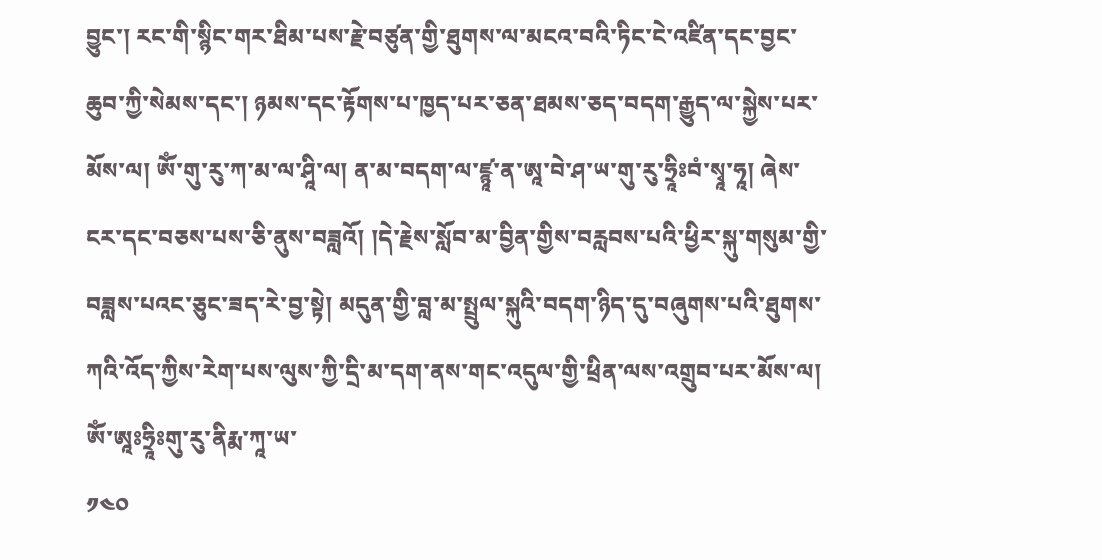བྱུང་། རང་གི་སྙིང་གར་ཐིམ་པས་རྗེ་བཙུན་གྱི་ཐུགས་ལ་མངའ་བའི་ཏིང་ངེ་འཛིན་དང་བྱང་ཆུབ་ཀྱི་སེམས་དང་། ཉམས་དང་རྟོགས་པ་ཁྱད་པར་ཅན་ཐམས་ཅད་བདག་རྒྱུད་ལ་སྐྱེས་པར་མོས་ལ། ༀ་གུ་རུ་ཀ་མ་ལ་ཤཱི་ལ། ན་མ་བདག་ལ་ཛྙཱ་ན་ཨཱ་བེ་ཤ་ཡ་གུ་རུ་ཧྲཱིཿབཾ་སྭཱ་ཧཱ། ཞེས་ངར་དང་བཅས་པས་ཅི་ནུས་བཟླའོ། །དེ་རྗེས་སློབ་མ་བྱིན་གྱིས་བརླབས་པའི་ཕྱིར་སྐུ་གསུམ་གྱི་བཟླས་པའང་ཅུང་ཟད་རེ་བྱ་སྟེ། མདུན་གྱི་བླ་མ་སྤྲུལ་སྐུའི་བདག་ཉིད་དུ་བཞུགས་པའི་ཐུགས་ཀའི་འོད་ཀྱིས་རེག་པས་ལུས་ཀྱི་དྲི་མ་དག་ནས་གང་འདུལ་གྱི་ཕྲིན་ལས་འགྲུབ་པར་མོས་ལ། ༀ་ཨཱཿཧྲཱིཿགུ་རུ་ནིརྨ་ཀཱ་ཡ་
༡༤༠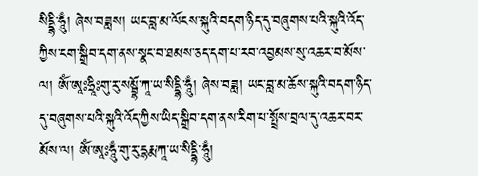སིདྡྷི་ཧཱུྃ། ཞེས་བཟླས། ཡང་བླ་མ་ལོངས་སྐུའི་བདག་ཉིད་དུ་བཞུགས་པའི་སྐུའི་འོད་ཀྱིས་ངག་སྒྲིབ་དག་ནས་སྣང་བ་ཐམས་ཅད་དག་པ་རབ་འབྱམས་སུ་འཆར་བ་མོས་ལ། ༀ་ཨཱཿཧྲཱིཿགུ་རུ་སམྦྷོ་ཀཱ་ཡ་སིདྡྷི་ཧཱུྃ། ཞེས་བཟླ། ཡང་བླ་མ་ཆོས་སྐུའི་བདག་ཉིད་དུ་བཞུགས་པའི་སྐུའི་འོད་ཀྱིས་ཡིད་སྒྲིབ་དག་ནས་རིག་པ་སྤྲོས་བྲལ་དུ་འཆར་བར་མོས་ལ། ༀ་ཨཱཿཧཱུྃ་གུ་རུ་དྷརྨ་ཀཱ་ཡ་སིདྡྷི་ཧཱུྃ།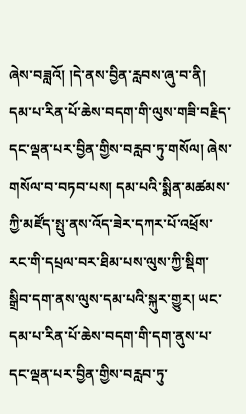ཞེས་བཟླའོ། །དེ་ནས་བྱིན་རླབས་ཞུ་བ་ནི། དམ་པ་རིན་པོ་ཆེས་བདག་གི་ལུས་གཟི་བརྗིད་དང་ལྡན་པར་བྱིན་གྱིས་བརླབ་ཏུ་གསོལ། ཞེས་གསོལ་བ་བཏབ་པས། དམ་པའི་སྨིན་མཚམས་ཀྱི་མཛོད་སྤུ་ནས་འོད་ཟེར་དཀར་པོ་འཕྲོས་རང་གི་དཔྲལ་བར་ཐིམ་པས་ལུས་ཀྱི་སྡིག་སྒྲིབ་དག་ནས་ལུས་དམ་པའི་སྐུར་གྱུར། ཡང་དམ་པ་རིན་པོ་ཆེས་བདག་གི་དག་ནུས་པ་དང་ལྡན་པར་བྱིན་གྱིས་བརླབ་ཏུ་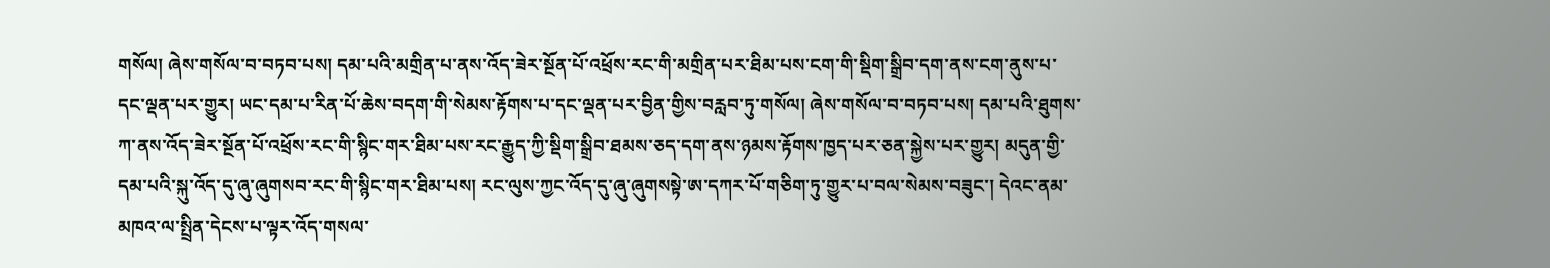གསོལ། ཞེས་གསོལ་བ་བཏབ་པས། དམ་པའི་མགྲིན་པ་ནས་འོད་ཟེར་སྔོན་པོ་འཕྲོས་རང་གི་མགྲིན་པར་ཐིམ་པས་ངག་གི་སྡིག་སྒྲིབ་དག་ནས་ངག་ནུས་པ་དང་ལྡན་པར་གྱུར། ཡང་དམ་པ་རིན་པོ་ཆེས་བདག་གི་སེམས་རྟོགས་པ་དང་ལྡན་པར་བྱིན་གྱིས་བརླབ་ཏུ་གསོལ། ཞེས་གསོལ་བ་བཏབ་པས། དམ་པའི་ཐུགས་ཀ་ནས་འོད་ཟེར་སྔོན་པོ་འཕྲོས་རང་གི་སྙིང་གར་ཐིམ་པས་རང་རྒྱུད་ཀྱི་སྡིག་སྒྲིབ་ཐམས་ཅད་དག་ནས་ཉམས་རྟོགས་ཁྱད་པར་ཅན་སྐྱེས་པར་གྱུར། མདུན་གྱི་དམ་པའི་སྐུ་འོད་དུ་ཞུ་ཞུགསབ་རང་གི་སྙིང་གར་ཐིམ་པས། རང་ལུས་ཀྱང་འོད་དུ་ཞུ་ཞུགསསྟེ་ཨ་དཀར་པོ་གཅིག་ཏུ་གྱུར་པ་བལ་སེམས་བཟུང་། དེའང་ནམ་མཁའ་ལ་སྤྲིན་དེངས་པ་ལྟར་འོད་གསལ་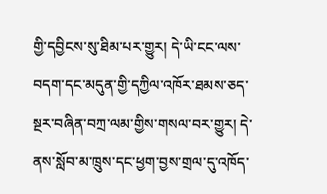གྱི་དབྱིངས་སུ་ཐིམ་པར་གྱུར། དེ་ཡི་ངང་ལས་བདག་དང་མདུན་གྱི་དཀྱིལ་འཁོར་ཐམས་ཅད་སྔར་བཞིན་བཀྲ་ལམ་གྱིས་གསལ་བར་གྱུར། དེ་ནས་སློབ་མ་ཁྲུས་དང་ཕྱག་བྱས་གྲལ་དུ་འཁོད་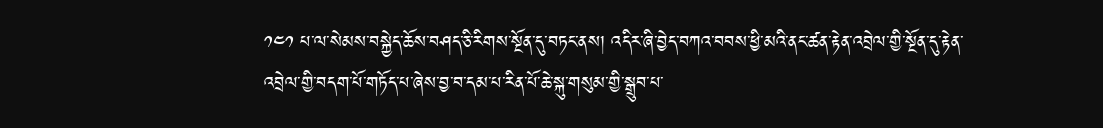༡༤༡ པ་ལ་སེམས་བསྐྱེད་ཆོས་བཤད་ཅི་རིགས་སྔོན་དུ་བཏང་ནས། འདིར་ཞི་བྱེད་བཀའ་བབས་ཕྱི་མའི་ནང་ཚན་རྟེན་འབྲེལ་གྱི་སྔོན་དུ་རྟེན་འབྲེལ་གྱི་བདག་པོ་གཏོད་པ་ཞེས་བྱ་བ་དམ་པ་རིན་པོ་ཆེ་སྐུ་གསུམ་གྱི་སྒྲུབ་པ་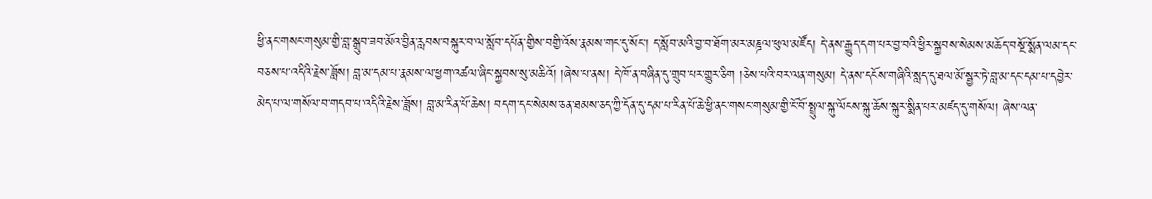ཕྱི་ནང་གསང་གསུམ་གྱི་བླ་སྒྲུབ་ཟབ་མོའ་བྱིན་རླབས་བསྐུར་བ་ལ་སློབ་དཔོན་གྱིས་བགྱི་འོས་རྣམས་གང་དུ་སོང་། ད་སློབ་མའི་བྱ་བ་ཐོག་མར་མཎྜལ་ཕུལ་མཛོད། དེ་ནས་རྒྱུད་དག་པར་བྱ་བའི་ཕྱིར་སྐྱབས་སེམས་མཆོད་བསྔོ་སྨོན་ལམ་དང་བཅས་པ་འདིའི་རྗེས་ཟློས། བླ་མ་དམ་པ་རྣམས་ལ་ཕྱག་འཚལ་ཞིང་སྐྱབས་སུ་མཆིའོ། །ཞེས་པ་ནས། དེ་ཁོ་ན་བཞིན་དུ་གྲུབ་པར་གྱུར་ཅིག །ཅེས་པའི་བར་ལན་གསུམ། དེ་ནས་དངོས་གཞིའི་སླད་དུ་ཐལ་མོ་སྦྱར་ཏེ་བླ་མ་དང་དམ་པ་དབྱེར་མེད་པ་ལ་གསོལ་བ་གདབ་པ་འདིའི་རྗེས་ཟློས། བླ་མ་རིན་པོ་ཆེས། བདག་དང་སེམས་ཅན་ཐམས་ཅད་ཀྱི་དོན་དུ་དམ་པ་རིན་པོ་ཆེ་ཕྱི་ནང་གསང་གསུམ་གྱི་ངོ་བོ་སྤྲུལ་སྐུ་ལོངས་སྐུ་ཆོས་སྐུར་སྨིན་པར་མཛད་དུ་གསོལ། ཞེས་ལན་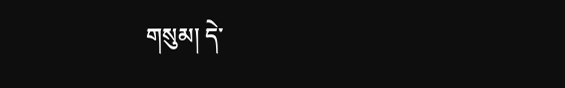གསུམ། དེ་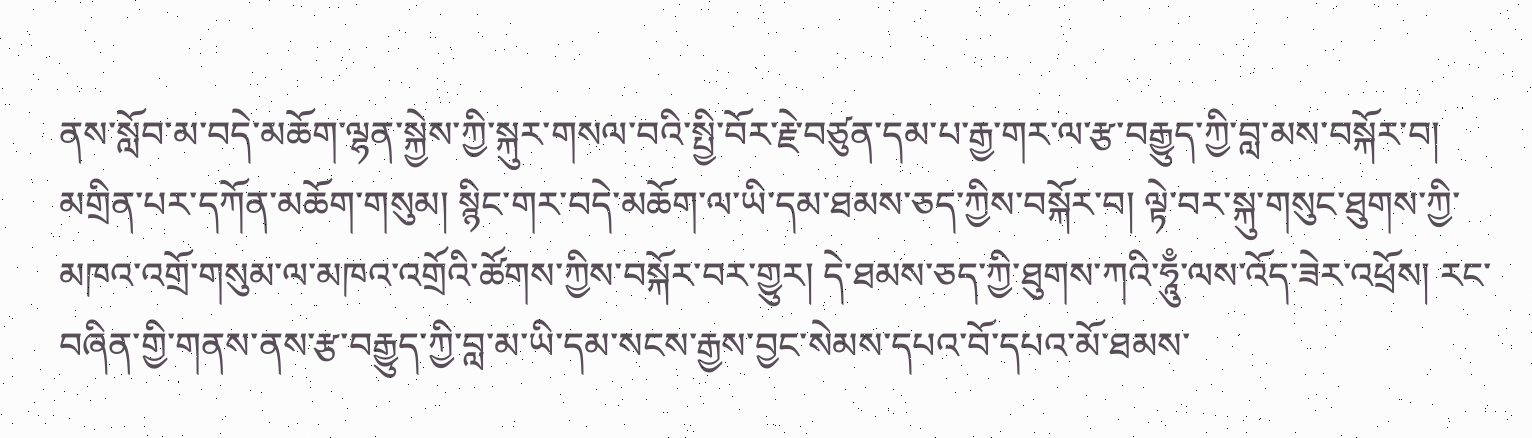ནས་སློབ་མ་བདེ་མཆོག་ལྷན་སྐྱེས་ཀྱི་སྐུར་གསལ་བའི་སྤྱི་བོར་རྗེ་བཙུན་དམ་པ་རྒྱ་གར་ལ་རྩ་བརྒྱུད་ཀྱི་བླ་མས་བསྐོར་བ། མགྲིན་པར་དཀོན་མཆོག་གསུམ། སྙིང་གར་བདེ་མཆོག་ལ་ཡི་དམ་ཐམས་ཅད་ཀྱིས་བསྐོར་བ། ལྟེ་བར་སྐུ་གསུང་ཐུགས་ཀྱི་མཁའ་འགྲོ་གསུམ་ལ་མཁའ་འགྲོའི་ཚོགས་ཀྱིས་བསྐོར་བར་གྱུར། དེ་ཐམས་ཅད་ཀྱི་ཐུགས་ཀའི་ཧཱུྃ་ལས་འོད་ཟེར་འཕྲོས། རང་བཞིན་གྱི་གནས་ནས་རྩ་བརྒྱུད་ཀྱི་བླ་མ་ཡི་དམ་སངས་རྒྱས་བྱང་སེམས་དཔའ་བོ་དཔའ་མོ་ཐམས་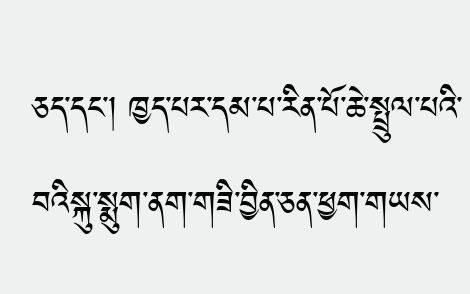ཅད་དང་། ཁྱད་པར་དམ་པ་རིན་པོ་ཆེ་སྤྲུལ་པའི་བའིསྐུ་སྨུག་ནག་གཟི་བྱིན་ཅན་ཕྱག་གཡས་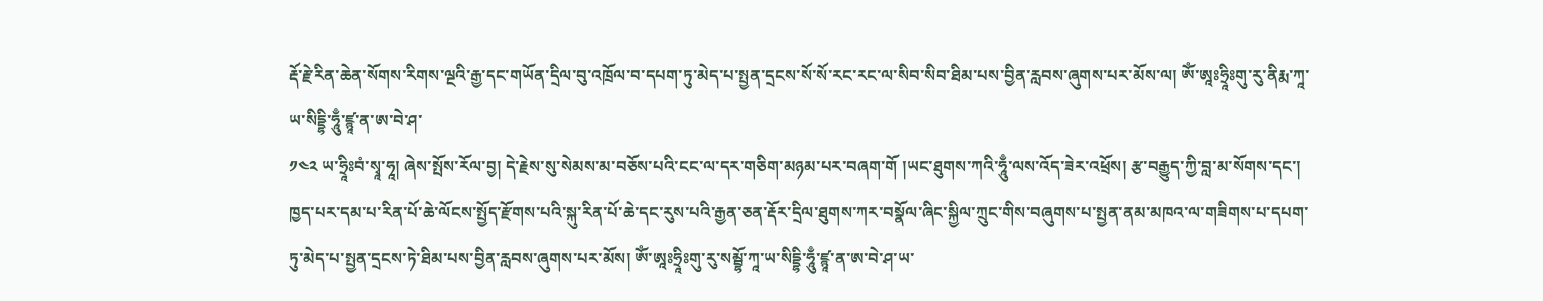རྡོ་རྗེ་རིན་ཆེན་སོགས་རིགས་ལྔའི་རྒྱ་དང་གཡོན་དྲིལ་བུ་འཁྲོལ་བ་དཔག་ཏུ་མེད་པ་སྤྱན་དྲངས་སོ་སོ་རང་རང་ལ་སིབ་སིབ་ཐིམ་པས་བྱིན་རླབས་ཞུགས་པར་མོས་ལ། ༀ་ཨཱཿཧྲཱིཿགུ་རུ་ནིརྨ་ཀཱ་ཡ་སིདྡྷི་ཧཱུྃ་ཛྙཱ་ན་ཨ་བེ་ཤ་
༡༤༢ ཡ་ཧྲཱིཿབཾ་སྭཱ་ཧཱ། ཞེས་སྤོས་རོལ་བྱ། དེ་རྗེས་སུ་སེམས་མ་བཅོས་པའི་ངང་ལ་དར་གཅིག་མཉམ་པར་བཞག་གོ །ཡང་ཐུགས་ཀའི་ཧཱུྃ་ལས་འོད་ཟེར་འཕྲོས། རྩ་བརྒྱུད་ཀྱི་བླ་མ་སོགས་དང་། ཁྱད་པར་དམ་པ་རིན་པོ་ཆེ་ལོངས་སྤྱོད་རྫོགས་པའི་སྐུ་རིན་པོ་ཆེ་དང་རུས་པའི་རྒྱན་ཅན་རྡོར་དྲིལ་ཐུགས་ཀར་བསྣོལ་ཞིང་སྐྱིལ་ཀྲུང་གིས་བཞུགས་པ་སྤྱན་ནམ་མཁའ་ལ་གཟིགས་པ་དཔག་ཏུ་མེད་པ་སྤྱན་དྲངས་ཏེ་ཐིམ་པས་བྱིན་རླབས་ཞུགས་པར་མོས། ༀ་ཨཱཿཧྲཱིཿགུ་རུ་སམྦྷོ་ཀཱ་ཡ་སིདྡྷི་ཧཱུྃ་ཛྙཱ་ན་ཨ་བེ་ཤ་ཡ་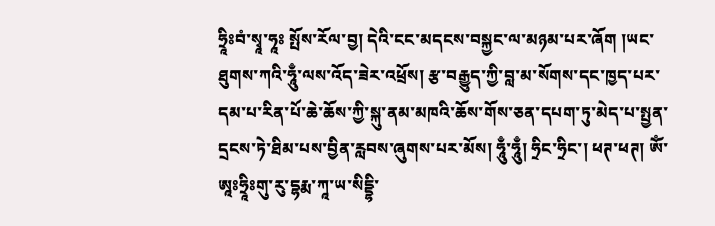ཧྲཱིཿབཾ་སྭཱ་ཧཱཿ སྤོས་རོལ་བྱ། དེའི་ངང་མདངས་བསྐྱང་ལ་མཉམ་པར་ཞོག །ཡང་ཐུགས་ཀའི་ཧཱུྃ་ལས་འོད་ཟེར་འཕྲོས། རྩ་བརྒྱུད་ཀྱི་བླ་མ་སོགས་དང་ཁྱད་པར་དམ་པ་རིན་པོ་ཆེ་ཆོས་ཀྱི་སྐུ་ནམ་མཁའི་ཆོས་གོས་ཅན་དཔག་ཏུ་མེད་པ་སྤྱན་དྲངས་ཏེ་ཐིམ་པས་བྱིན་རླབས་ཞུགས་པར་མོས། ཧཱུྃ་ཧཱུྃ། ཧྲིང་ཧྲིང་། ཕཊ་ཕཊ། ༀ་ཨཱཿཧྲཱིཿགུ་རུ་དྷརྨ་ཀཱ་ཡ་སིདྡྷི་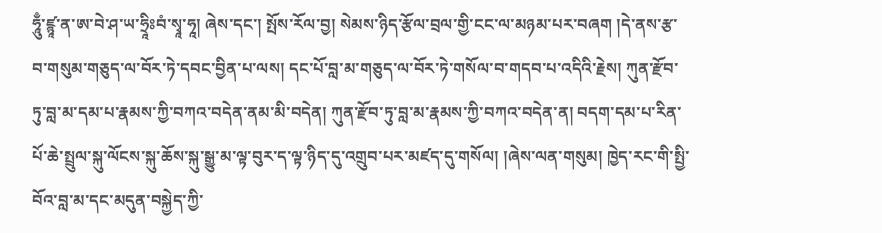ཧཱུྃ་ཛྙཱ་ན་ཨ་བེ་ཤ་ཡ་ཧྲཱིཿབཾ་སྭཱ་ཧཱ། ཞེས་དང་། སྤོས་རོལ་བྱ། སེམས་ཉིད་རྩོལ་བྲལ་གྱི་ངང་ལ་མཉམ་པར་བཞག །དེ་ནས་རྩ་བ་གསུམ་གཅུད་ལ་བོར་ཏེ་དབང་བྱིན་པ་ལས། དང་པོ་བླ་མ་གཅུད་ལ་བོར་ཏེ་གསོལ་བ་གདབ་པ་འདིའི་རྗེས། ཀུན་རྫོབ་ཏུ་བླ་མ་དམ་པ་རྣམས་ཀྱི་བཀའ་བདེན་ནམ་མི་བདེན། ཀུན་རྫོབ་ཏུ་བླ་མ་རྣམས་ཀྱི་བཀའ་བདེན་ན། བདག་དམ་པ་རིན་པོ་ཆེ་སྤྲུལ་སྐུ་ལོངས་སྐུ་ཆོས་སྐུ་སྒྱུ་མ་ལྟ་བུར་ད་ལྟ་ཉིད་དུ་འགྲུབ་པར་མཛད་དུ་གསོལ། །ཞེས་ལན་གསུམ། ཁྱེད་རང་གི་སྤྱི་བོའ་བླ་མ་དང་མདུན་བསྐྱེད་ཀྱི་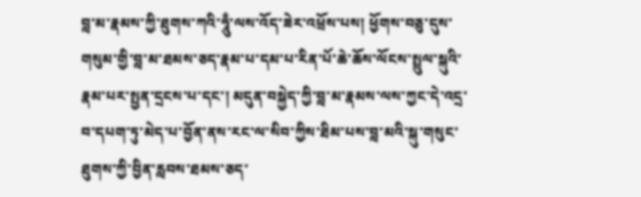བླ་མ་རྣམས་ཀྱི་ཐུགས་ཀའི་ཧཱུྃ་ལས་འོད་ཟེར་འཕྲོས་པས། ཕྱོགས་བཅུ་དུས་གསུམ་གྱི་བླ་མ་ཐམས་ཅད་རྣམ་པ་དམ་པ་རིན་པོ་ཆེ་ཆོས་ལོངས་སྤྲུལ་སྐུའི་རྣམ་པར་སྤྱན་དྲངས་པ་དང་། མདུན་བསྐྱེད་ཀྱི་བླ་མ་རྣམས་ལས་ཀྱང་དེ་འདྲ་བ་དཔག་ཏུ་མེད་པ་བྱོན་ནས་རང་ལ་སིབ་ཀྱིས་ཐིམ་པས་བླ་མའི་སྐུ་གསུང་ཐུགས་ཀྱི་བྱིན་རླབས་ཐམས་ཅད་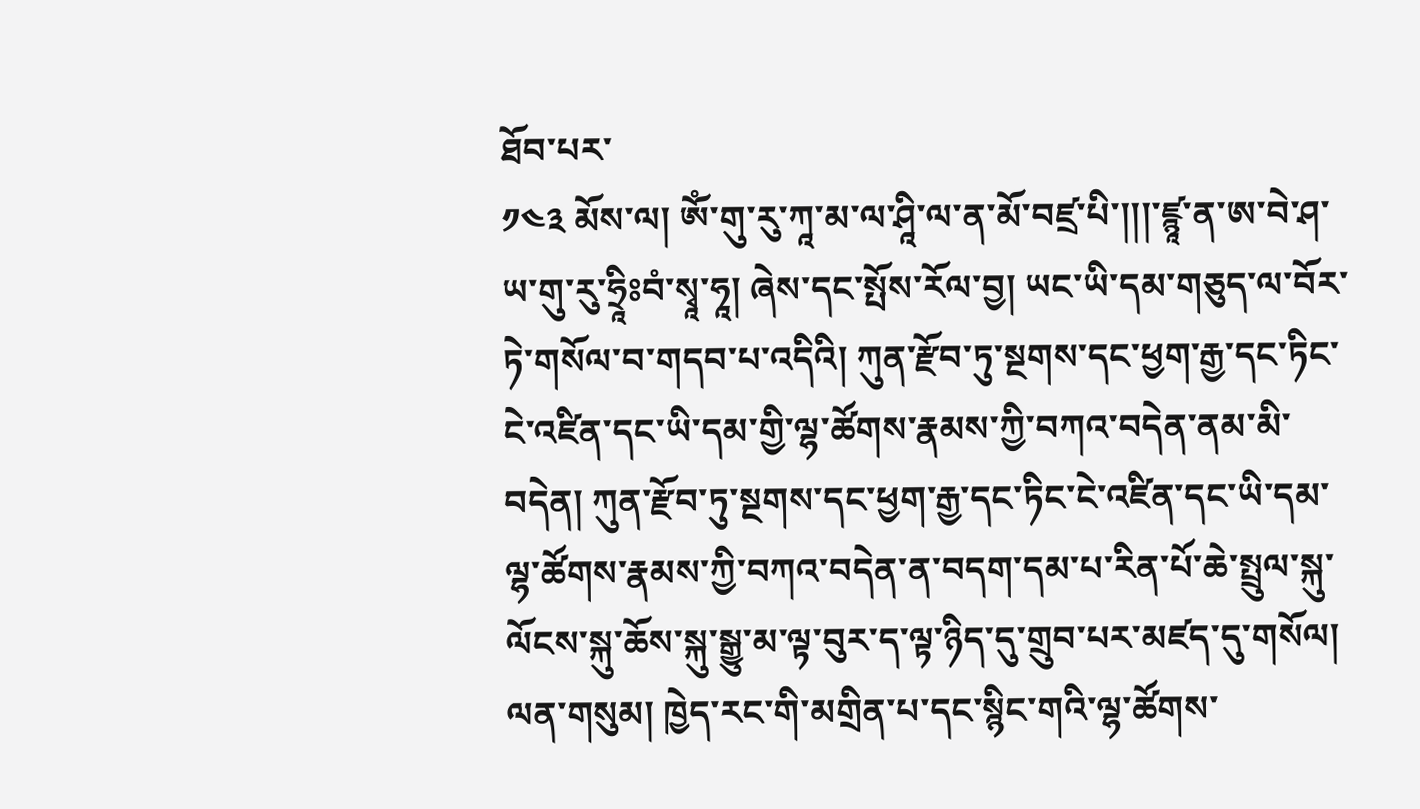ཐོབ་པར་
༡༤༣ མོས་ལ། ༀ་གུ་རུ་ཀཱ་མ་ལ་ཤཱི་ལ་ན་མོ་བཛྲ་པི་།།།་ཛྙཱ་ན་ཨ་བེ་ཤ་ཡ་གུ་རུ་ཧྲཱིཿབཾ་སྭཱ་ཧཱ། ཞེས་དང་སྤོས་རོལ་བྱ། ཡང་ཡི་དམ་གཅུད་ལ་བོར་ཏེ་གསོལ་བ་གདབ་པ་འདིའི། ཀུན་རྫོབ་ཏུ་སྔགས་དང་ཕྱག་རྒྱ་དང་ཏིང་ངེ་འཛིན་དང་ཡི་དམ་གྱི་ལྷ་ཚོགས་རྣམས་ཀྱི་བཀའ་བདེན་ནམ་མི་བདེན། ཀུན་རྫོབ་ཏུ་སྔགས་དང་ཕྱག་རྒྱ་དང་ཏིང་ངེ་འཛིན་དང་ཡི་དམ་ལྷ་ཚོགས་རྣམས་ཀྱི་བཀའ་བདེན་ན་བདག་དམ་པ་རིན་པོ་ཆེ་སྤྲུལ་སྐུ་ལོངས་སྐུ་ཆོས་སྐུ་སྒྱུ་མ་ལྟ་བུར་ད་ལྟ་ཉིད་དུ་གྲུབ་པར་མཛད་དུ་གསོལ། ལན་གསུམ། ཁྱེད་རང་གི་མགྲིན་པ་དང་སྙིང་གའི་ལྷ་ཚོགས་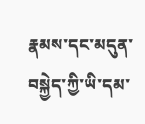རྣམས་དང་མདུན་བསྐྱེད་ཀྱི་ཡི་དམ་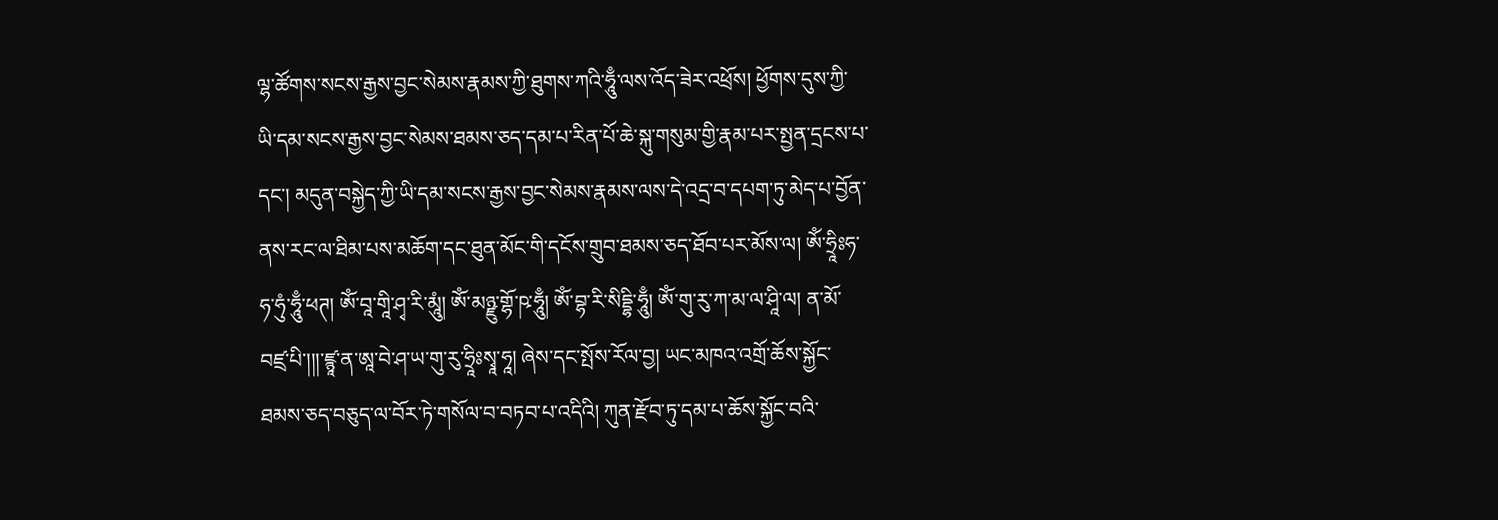ལྷ་ཚོགས་སངས་རྒྱས་བྱང་སེམས་རྣམས་ཀྱི་ཐུགས་ཀའི་ཧཱུྃ་ལས་འོད་ཟེར་འཕྲོས། ཕྱོགས་དུས་ཀྱི་ཡི་དམ་སངས་རྒྱས་བྱང་སེམས་ཐམས་ཅད་དམ་པ་རིན་པོ་ཆེ་སྐུ་གསུམ་གྱི་རྣམ་པར་སྤྱན་དྲངས་པ་དང་། མདུན་བསྐྱེད་ཀྱི་ཡི་དམ་སངས་རྒྱས་བྱང་སེམས་རྣམས་ལས་དེ་འདྲ་བ་དཔག་ཏུ་མེད་པ་བྱོན་ནས་རང་ལ་ཐིམ་པས་མཆོག་དང་ཐུན་མོང་གི་དངོས་གྲུབ་ཐམས་ཅད་ཐོབ་པར་མོས་ལ། ༀ་ཧྲཱིཿཧ་ཧ་ཧུཾ་ཧཱུྃ་ཕཊ། ༀ་བཱ་གཱི་ཤྭ་རི་མཱུཾ། ༀ་མཉྫུ་གྷོ་ཥ་ཧཱུྃ། ༀ་བྷ་རི་སིདྡྷི་ཧཱུྃ། ༀ་གུ་རུ་ཀ་མ་ལ་ཤཱི་ལ། ན་མོ་བཛྲ་པི་།།།་ཛྙཱ་ན་ཨཱ་བེ་ཤ་ཡ་གུ་རུ་ཧྲཱིཿསྭཱ་ཧཱ། ཞེས་དང་སྤོས་རོལ་བྱ། ཡང་མཁའ་འགྲོ་ཆོས་སྐྱོང་ཐམས་ཅད་བཅུད་ལ་བོར་ཏེ་གསོལ་བ་བཏབ་པ་འདིའི། ཀུན་རྫོབ་ཏུ་དམ་པ་ཆོས་སྐྱོང་བའི་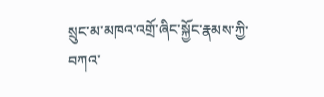སྲུང་མ་མཁའ་འགྲོ་ཞིང་སྐྱོང་རྣམས་ཀྱི་བཀའ་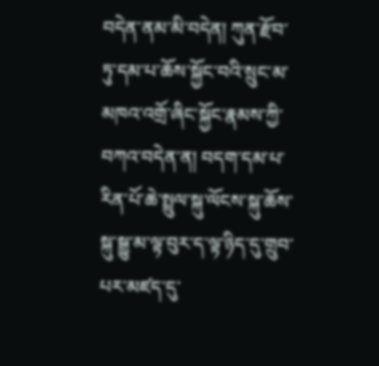བདེན་ནམ་མི་བདེན། ཀུན་རྫོབ་ཏུ་དམ་པ་ཆོས་སྐྱོང་བའི་སྲུང་མ་མཁའ་འགྲོ་ཞིང་སྐྱོང་རྣམས་ཀྱི་བཀའ་བདེན་ན། བདག་དམ་པ་རིན་པོ་ཆེ་སྤྲུལ་སྐུ་ལོངས་སྐུ་ཆོས་སྐུ་སྒྱུ་མ་ལྟ་བུར་ད་ལྟ་ཉིད་དུ་གྲུབ་པར་མཛད་དུ་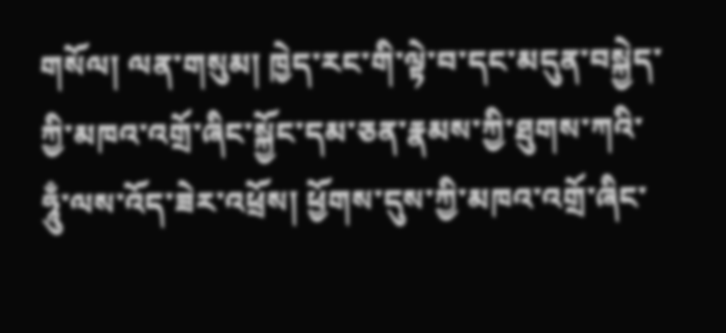གསོལ། ལན་གསུམ། ཁྱེད་རང་གི་ལྟེ་བ་དང་མདུན་བསྐྱེད་ཀྱི་མཁའ་འགྲོ་ཞིང་སྐྱོང་དམ་ཅན་རྣམས་ཀྱི་ཐུགས་ཀའི་ཧཱུྃ་ལས་འོད་ཟེར་འཕྲོས། ཕྱོགས་དུས་ཀྱི་མཁའ་འགྲོ་ཞིང་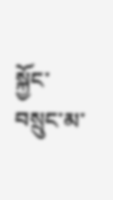སྐྱོང་བསྲུང་མ་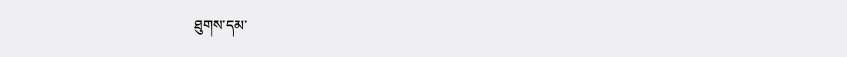ཐུགས་དམ་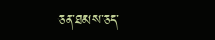ཅན་ཐམས་ཅད་